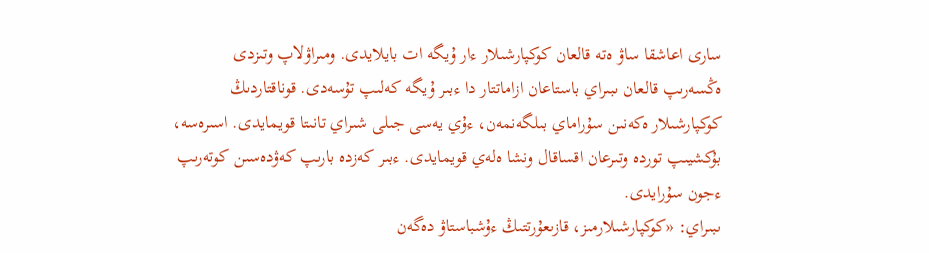سارى اعاشقا ساۋ ەتە قالعان كوكپارشىلار ءار ۇيگە ات بايلايدى. ومىراۋلاپ وتىزدى ەڭسەرىپ قالعان ىبىراي باستاعان ازاماتتار دا ءبىر ۇيگە كەلىپ تۇسەدى. قوناقتاردىڭ كوكپارشىلار ەكەنىن سۇراماي بىلگەنمەن، ءۇي يەسى جىلى شىراي تانىتا قويمايدى. اسىرەسە، بۇكشيىپ توردە وتىرعان اقساقال ونشا ەلەي قويمايدى. ءبىر كەزدە بارىپ كەۋدەسىن كوتەرىپ ءجون سۇرايدى.
ىبىراي: «كوكپارشىلارمىز، قازىعۇرتتىڭ ءۇشباستاۋ دەگەن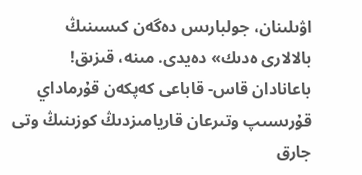اۋىلىنان، جولبارىس دەگەن كىسىنىڭ بالالارى ەدىك» دەيدى. مىنە، قىزىق! باعانادان قاس- قاباعى كەپكەن قۇرماداي قۇرىسىپ وتىرعان قاريامىزدىڭ كوزىنىڭ وتى جارق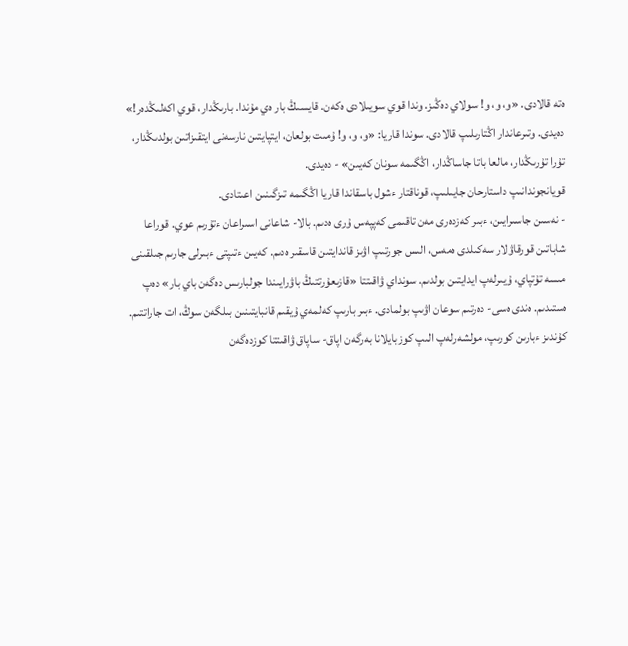ەتە قالادى. «و، و، و! سولاي دەڭىز. وندا قوي سويىلادى ەكەن. قايسىڭ بار ەي مۇندا. بارىڭدار، قوي اكەلىڭدەر!» دەيدى. وتىرعاندار اڭتارىلىپ قالادى. سوندا قاريا: «و، و، و! ۇمىت بولعان، ايتپايتىن نارسەنى ايتقىزاتىن بولدىڭدار، تۇرا تۇرىڭدار، مالعا باتا جاساڭدار، اڭگىمە سونان كەيىن» - دەيدى.
قويانجوندانىپ داستارحان جايىلىپ، قوناقتار ءشول باسقاندا قاريا اڭگىمە تىزگىنىن اعىتادى.
- نەسىن جاسىرايىن، ءبىر كەزدەرى مەن تاقىمى كەپپەس ۇرى ەدىم. بالا- شاعانى اسىراعان ءتۇرىم عوي. قوراعا شاباتىن قورقاۋلار سەكىلدى ەمەس، الىس جورتىپ اۋىز قاندايتىن قاسقىر ەدىم. كەيىن ءتىپتى ءبىرلى جارىم جىلقىنى مىسە تۇتپاي، ۇيىرلەپ ايدايتىن بولدىم. سونداي ۋاقىتتا «قازىعۇرتتىڭ باۋرايىندا جولبارىس دەگەن باي بار» دەپ ەستىدىم. ەندى ەسى- دەرتىم سوعان اۋىپ بولمادى. ءبىر بارىپ كەلمەي ۇيقىم قانبايتىنىن بىلگەن سوڭ، ات جاراتتىم.
كۇندىز ءبارىن كورىپ، مولشەرلەپ الىپ كوزبايلانا بەرگەن اپاق- ساپاق ۋاقىتتا كوزدەگەن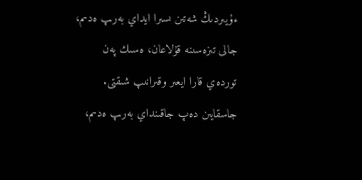ءۇيىردىڭ شەتىن ىسىرا ايداي بەرىپ ەدىم، جالى تىزەسىنە قۇلاعان، ەسىك پەن توردەي قارا ايعىر وقىرانىپ شىقتى. جاسقايىن دەپ جاقىنداي بەرىپ ەدىم،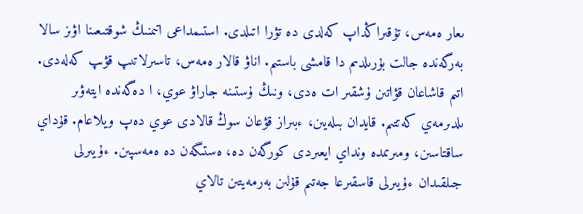ىعار ەمەس، تۇقىراڭداپ كەلدى دە تۋرا اتىلدى. استىمداعى اتىمنىڭ شوقتىعىنا اۋىز سالا بەرگەندە جالت بۇرىلدىم دا قامشى باستىم. اناۋ قالار ەمەس، تاسىرلاتىپ قۋىپ كەلەدى. اتىم قاشاعان قۋاتىن ۇشقىر ات ەدى، ونىڭ ۇستىنە جاراۋ عوي، ا دەگەندە ايتەۋىر ىلدىرمەي كەتتىم. قايدان بىلەيىن، ءبىراز قۋعان سوڭ قالادى عوي دەپ ويلاعام. قۇداي ساقتاسىن، ومىرىمدە ونداي ايعىردى كورگەن دە، ەستىگەن دە ەمەسپىن. ءۇيىرلى جىلقىدان ءۇيىرلى قاسقىرعا جەتىم قۇلىن بەرمەيتىن تالاي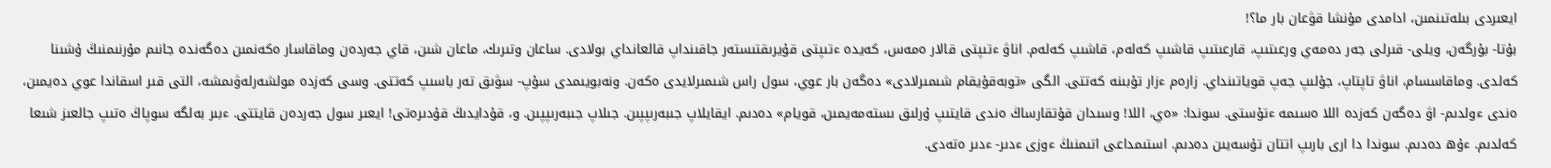ايعىردى بىلەتىنمىن، ادامدى مۇنشا قۋعان بار ما؟!
بۇتا- بۇرگەن، ويلى- قىرلى جەر دەمەي ورعىتىپ، قارعىتىپ قاشىپ كەلەم، قاشىپ كەلەم. اناۋ ءتىپتى قالار ەمەس، كەيدە ءتىپتى قۇيرىقتىستەر جاقىنداپ قالعانداي بولادى. ساعان وتىرىك، ماعان شىن، قاي جەردەن وماقاسار ەكەنمىن دەگەندە جانىم مۇرنىمنىڭ ۇشىنا كەلدى. وماقاسسام، اناۋ تاپتاپ، جۇلىپ جەپ قوياتىنداي. زارەم ءزار تۇبىنە كەتتى. الگى «توبەقۇيقام شىمىرلادى» دەگەن بار عوي، سول راس شىمىرلايدى ەكەن. ونەبويىمدى سۇپ- سۋىق تەر باسىپ كەتتى. وسى كەزدە مولشەرلەۋىمشە، التى قىر اسقاندا عوي دەيمىن، ەندى ءولدىم- اۋ دەگەن كەزدە اللا ەسىمە ءتۇستى. سوندا: «ەي، اللا! وسىدان قۇتقارساڭ ەندى قايتىپ ۇرلىق ىستەمەيمىن، قويام» دەدىم. ايقايلاپ جىبەرىپپىن. جىلاپ جىبەرىپپىن. و، قۇدايدىڭ قۇدىرەتى! ايعىر سول جەردەن قايتتى. ءبىر بەلگە سوپاڭ ەتىپ جالعىز شىعا كەلدىم. ءۇھ دەدىم. سوندا دا ارى بارىپ اتتان تۇسەيىن دەدىم. استىمداعى اتىمنىڭ ءوزى ءدىر- ءدىر ەتەدى.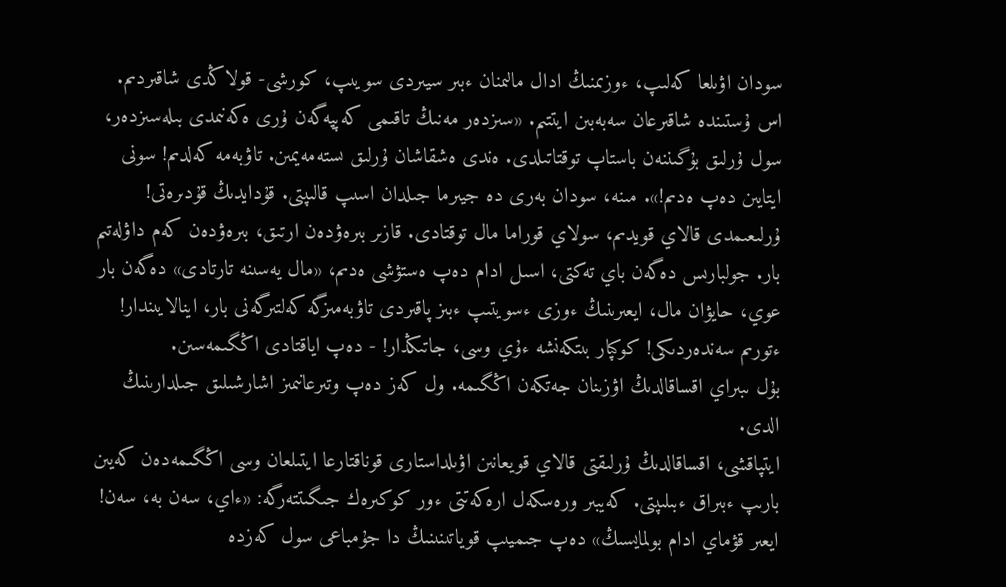سودان اۋىلعا كەلىپ، ءوزىمنىڭ ادال مالىمنان ءبىر سيىردى سويىپ، كورشى- قولاڭدى شاقىردىم. اس ۇستىندە شاقىرعان سەبەبىن ايتتىم. «سىزدەر مەنىڭ تاقىمى كەپپەگەن ۇرى ەكەنىمدى بىلەسىزدەر، سول ۇرلىق بۇگىننەن باستاپ توقتاتىلدى. ەندى ەشقاشان ۇرلىق ىستەمەيمىن. تاۋبەمە كەلدىم! سونى ايتايىن دەپ ەدىم!». مىنە، سودان بەرى دە جيىرما جىلدان اسىپ قالىپتى. قۇدايدىڭ قۇدىرەتى! ۇرلىعىمدى قالاي قويدىم، سولاي قوراما مال توقتادى. قازىر بىرەۋدەن ارتىق، بىرەۋدەن كەم داۋلەتىم بار. جولبارىس دەگەن باي تەكتى، اسىل ادام دەپ ەستۋشى ەدىم، «مال يەسىنە تارتادى» دەگەن بار عوي، حايۋان مال، ايعىرىنىڭ ءوزى ءسويتىپ ءبىز پاقىردى تاۋبەمىزگە كەلتىرگەنى بار، اينالايىندار! ءتورىم سەندەردىكى! كوكپار بىتكەنشە ءۇي وسى، جاتىڭدار! - دەپ اياقتادى اڭگىمەسىن.
بۇل ىبىراي اقساقالدىڭ اۋزىنان جەتكەن اڭگىمە. ول كەز دەپ وتىرعانىمىز اشارشىلىق جىلدارىنىڭ الدى.
ايتپاقشى، اقساقالدىڭ ۇرلىقتى قالاي قويعانىن اۋىلداستارى قوناقتارعا ايتىلعان وسى اڭگىمەدەن كەيىن بارىپ ءبىراق ءبىلىپتى. كەيبىر ورەسكەل ارەكەتتى ءور كوكىرەك جىگىتتەرگە: «ءاي، سەن بە، سەن! ايعىر قۋماي ادام بولمايسىڭ» دەپ جىميىپ قوياتىنىنىڭ دا جۇمباعى سول كەزدە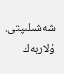شەشىلىپتى.
ۇلاربەك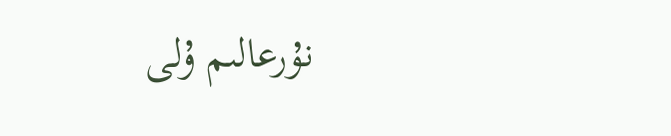نۇرعالىم ۇلى